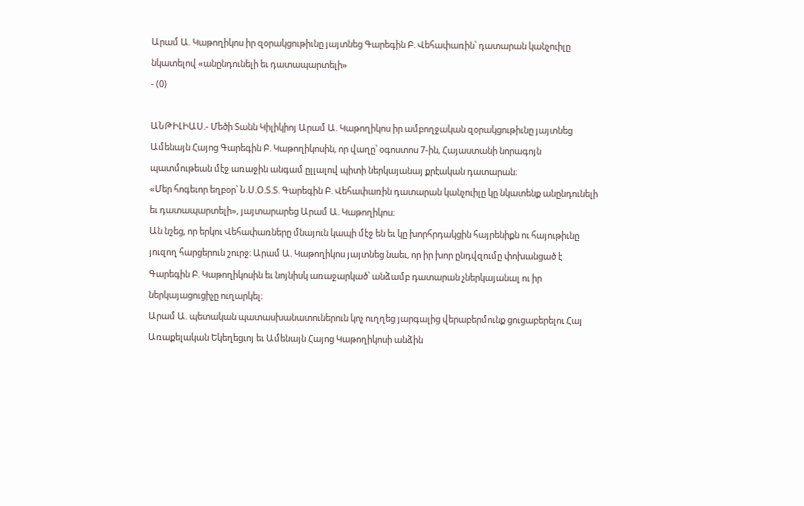Արամ Ա. Կաթողիկոս իր զօրակցութիւնը յայտնեց Գարեգին Բ. Վեհափառին՝ դատարան կանչուիլը նկատելով «անընդունելի եւ դատապարտելի»
- (0)

ԱՆԹԻԼԻԱՍ.- Մեծի Տանն Կիլիկիոյ Արամ Ա. Կաթողիկոս իր ամբողջական զօրակցութիւնը յայտնեց Ամենայն Հայոց Գարեգին Բ. Կաթողիկոսին, որ վաղը՝ օգոստոս 7-ին, Հայաստանի նորագոյն պատմութեան մէջ առաջին անգամ ըլլալով պիտի ներկայանայ քրէական դատարան։
«Մեր հոգեւոր եղբօր՝ Ն.Ս.Օ.Տ.Տ. Գարեգին Բ. Վեհափառին դատարան կանչուիլը կը նկատենք անընդունելի եւ դատապարտելի», յայտարարեց Արամ Ա. Կաթողիկոս։
Ան նշեց, որ երկու Վեհափառները մնայուն կապի մէջ են եւ կը խորհրդակցին հայրենիքն ու հայութիւնը յուզող հարցերուն շուրջ։ Արամ Ա. Կաթողիկոս յայտնեց նաեւ, որ իր խոր ընդվզումը փոխանցած է Գարեգին Բ. Կաթողիկոսին եւ նոյնիսկ առաջարկած՝ անձամբ դատարան չներկայանալ ու իր ներկայացուցիչը ուղարկել։
Արամ Ա. պետական պատասխանատուներուն կոչ ուղղեց յարգալից վերաբերմունք ցուցաբերելու Հայ Առաքելական Եկեղեցւոյ եւ Ամենայն Հայոց Կաթողիկոսի անձին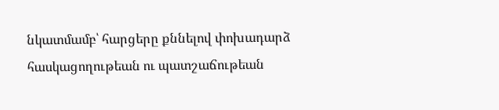նկատմամբ՝ հարցերը քննելով փոխադարձ հասկացողութեան ու պատշաճութեան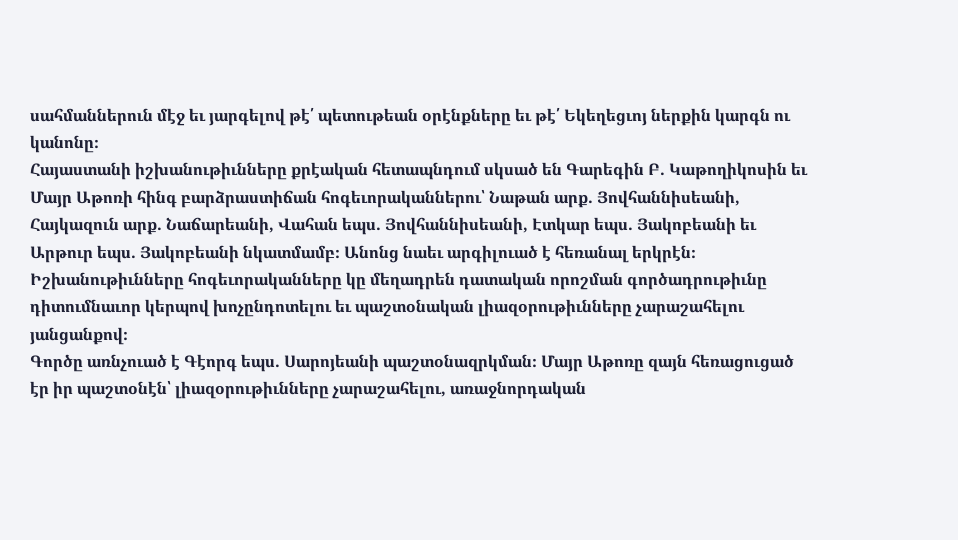սահմաններուն մէջ եւ յարգելով թէ՛ պետութեան օրէնքները եւ թէ՛ Եկեղեցւոյ ներքին կարգն ու կանոնը։
Հայաստանի իշխանութիւնները քրէական հետապնդում սկսած են Գարեգին Բ. Կաթողիկոսին եւ Մայր Աթոռի հինգ բարձրաստիճան հոգեւորականներու՝ Նաթան արք. Յովհաննիսեանի, Հայկազուն արք. Նաճարեանի, Վահան եպս. Յովհաննիսեանի, Էտկար եպս. Յակոբեանի եւ Արթուր եպս. Յակոբեանի նկատմամբ։ Անոնց նաեւ արգիլուած է հեռանալ երկրէն։
Իշխանութիւնները հոգեւորականները կը մեղադրեն դատական որոշման գործադրութիւնը դիտումնաւոր կերպով խոչընդոտելու եւ պաշտօնական լիազօրութիւնները չարաշահելու յանցանքով։
Գործը առնչուած է Գէորգ եպս. Սարոյեանի պաշտօնազրկման։ Մայր Աթոռը զայն հեռացուցած էր իր պաշտօնէն՝ լիազօրութիւնները չարաշահելու, առաջնորդական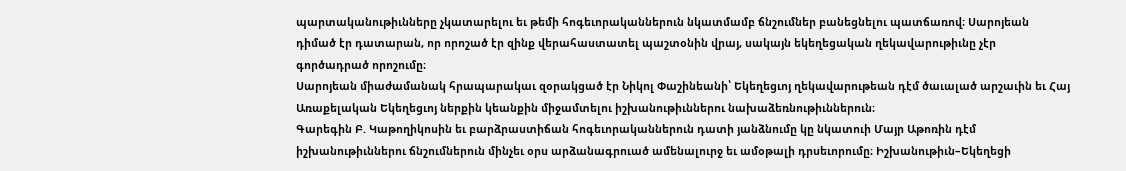պարտականութիւնները չկատարելու եւ թեմի հոգեւորականներուն նկատմամբ ճնշումներ բանեցնելու պատճառով։ Սարոյեան դիմած էր դատարան, որ որոշած էր զինք վերահաստատել պաշտօնին վրայ, սակայն եկեղեցական ղեկավարութիւնը չէր գործադրած որոշումը։
Սարոյեան միաժամանակ հրապարակաւ զօրակցած էր Նիկոլ Փաշինեանի՝ Եկեղեցւոյ ղեկավարութեան դէմ ծաւալած արշաւին եւ Հայ Առաքելական Եկեղեցւոյ ներքին կեանքին միջամտելու իշխանութիւններու նախաձեռնութիւններուն։
Գարեգին Բ. Կաթողիկոսին եւ բարձրաստիճան հոգեւորականներուն դատի յանձնումը կը նկատուի Մայր Աթոռին դէմ իշխանութիւններու ճնշումներուն մինչեւ օրս արձանագրուած ամենալուրջ եւ ամօթալի դրսեւորումը։ Իշխանութիւն–Եկեղեցի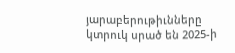յարաբերութիւնները կտրուկ սրած են 2025-ի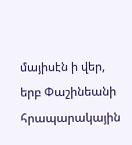մայիսէն ի վեր, երբ Փաշինեանի հրապարակային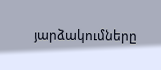յարձակումները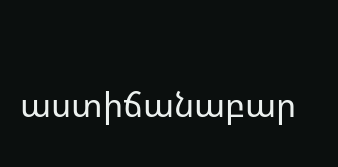աստիճանաբար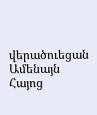վերածուեցան Ամենայն Հայոց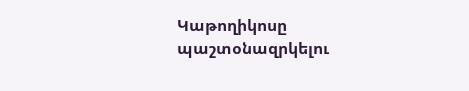Կաթողիկոսը պաշտօնազրկելու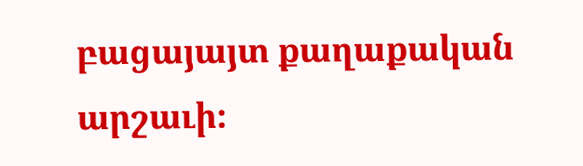բացայայտ քաղաքական արշաւի։